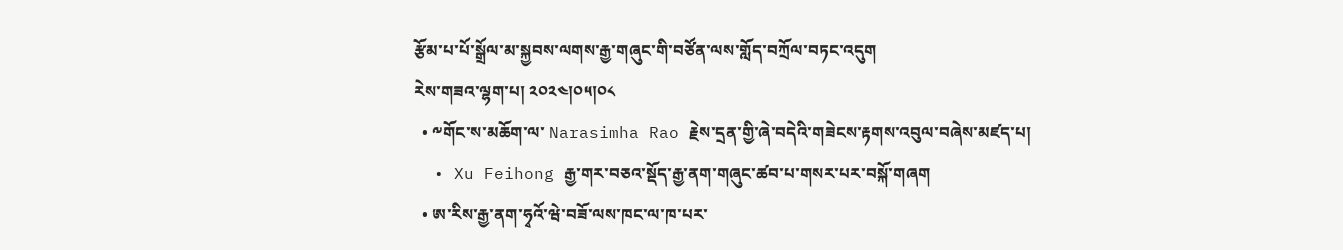རྩོམ་པ་པོ་སྒྲོལ་མ་སྐྱབས་ལགས་རྒྱ་གཞུང་གི་བཙོན་ལས་གློད་བཀྲོལ་བཏང་འདུག
རེས་གཟའ་ལྷག་པ། ༢༠༢༤།༠༥།༠༨
  • ༸གོང་ས་མཆོག་ལ་ Narasimha Rao རྗེས་དྲན་གྱི་ཞེ་བདེའི་གཟེངས་རྟགས་འབུལ་བཞེས་མཛད་པ།
  • Xu Feihong རྒྱ་གར་བཅའ་སྡོད་རྒྱ་ནག་གཞུང་ཚབ་པ་གསར་པར་བསྐོ་གཞག
  • ཨ་རིས་རྒྱ་ནག་ཧྭའོ་ཝེ་བཟོ་ལས་ཁང་ལ་ཁ་པར་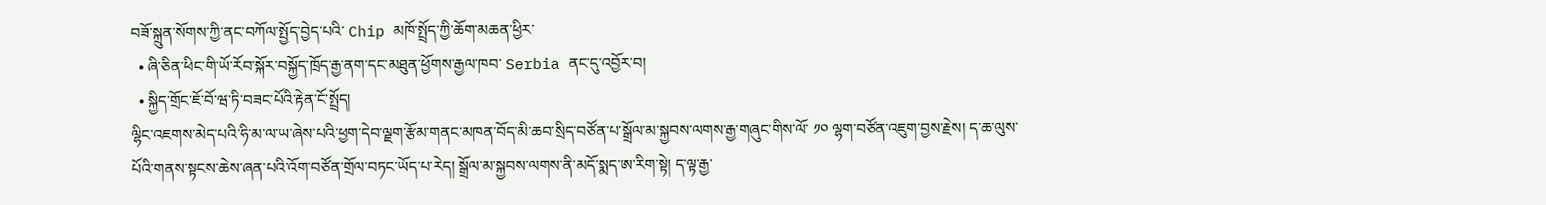བཟོ་སྐྲུན་སོགས་ཀྱི་ནང་བཀོལ་སྤྱོད་བྱེད་པའི་ Chip མཁོ་སྤྲོད་ཀྱི་ཆོག་མཆན་ཕྱིར་
  • ཞི་ཅིན་ཕིང་གི་ཡོ་རོབ་སྐོར་བསྐྱོད་ཁྲོད་རྒྱ་ནག་དང་མཐུན་ཕྱོགས་རྒྱལ་ཁབ་ Serbia ནང་དུ་འབྱོར་བ།
  • སྐྱིད་གྲོང་ཇོ་བོ་ཝ་ཏི་བཟང་པོའི་རྟེན་ངོ་སྤྲོད།
ལྷིང་འཇགས་མེད་པའི་ཧི་མ་ལ་ཡ་ཞེས་པའི་ཕྱག་དེབ་ལྗག་རྩོམ་གནང་མཁན་བོད་མི་ཆབ་སྲིད་བཙོན་པ་སྒྲོལ་མ་སྐྱབས་ལགས་རྒྱ་གཞུང་གིས་ལོ་ ༡༠ ལྷག་བཙོན་འཇུག་བྱས་རྗེས། ད་ཆ་ལུས་པོའི་གནས་སྟངས་ཆེས་ཞན་པའི་འོག་བཙོན་གྲོལ་བཏང་ཡོད་པ་རེད། སྒྲོལ་མ་སྐྱབས་ལགས་ནི་མདོ་སྨད་ཨ་རིག་སྟེ། ད་ལྟ་རྒྱ་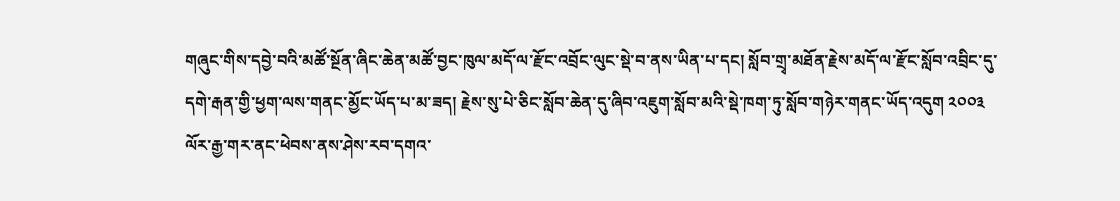གཞུང་གིས་དབྱེ་བའི་མཚོ་སྔོན་ཞིང་ཆེན་མཚོ་བྱང་ཁུལ་མདོ་ལ་རྫོང་འབྲོང་ལུང་སྡེ་བ་ནས་ཡིན་པ་དང། སློབ་གྲྭ་མཐོན་རྗེས་མདོ་ལ་རྫོང་སློབ་འབྲིང་དུ་དགེ་རྒན་གྱི་ཕྱག་ལས་གནང་མྱོང་ཡོད་པ་མ་ཟད། རྗེས་སུ་པེ་ཅིང་སློབ་ཆེན་དུ་ཞིབ་འཇུག་སློབ་མའི་སྡེ་ཁག་ཏུ་སློབ་གཉེར་གནང་ཡོད་འདུག ༢༠༠༣ ལོར་རྒྱ་གར་ནང་ཕེབས་ནས་ཤེས་རབ་དགའ་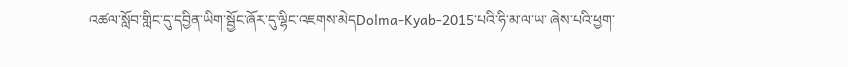འཚལ་སློབ་གླིང་དུ་དབྱིན་ཡིག་སྦྱོང་ཞོར་དུ་ལྷིང་འཇགས་མེདDolma-Kyab-2015་པའི་ཧི་མ་ལ་ཡ་ ཞེས་པའི་ཕྱག་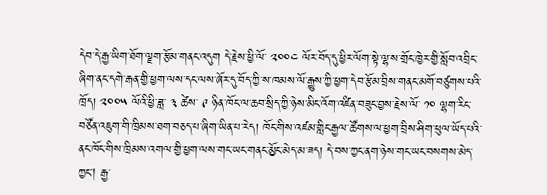དེབ་དེ་རྒྱ་ཡིག་ཐོག་ལྗག་རྩོམ་གནང་འདུག དེ་རྗེས་ཕྱི་ལོ་ ༢༠༠༤ ལོར་བོད་དུ་ཕྱིར་ལོག་སྟེ་ལྷ་ས་གྲོང་ཁྱེར་གྱི་སློབ་འབྲིང་ཞིག་ནང་དགེ་རྒན་གྱི་ཕྱག་ལས་དང་ལས་ཞོར་དུ་བོད་ཀྱི་ས་ཁམས་ལོ་རྒྱུས་ཀྱི་ཕྱག་དེབ་རྩོམ་བྲིས་གནང་མགོ་བཙུགས་པའི་ཁྲོད། ༢༠༠༥ ལོའི་ཕྱི་ཟླ་ ༣ ཚེས་ ༩ ཉིན་ཁོང་ལ་ཆབ་སྲིད་ཀྱི་ཉེས་མིང་འོག་འཛིན་བཟུང་བྱས་རྗེས་ལོ་ ༡༠ ལྷག་རིང་བཙོན་འཇུག་གི་ཁྲིམས་ཐག་བཅད་པ་ཞིག་ཡིན་པ་རེད། ཁོང་གིས་འཛམ་གླིང་རྒྱལ་ཚོགས་ལ་ཕྱག་བྲིས་ཤིག་ཕུལ་ཡོད་པའི་ནང་ཁོང་གིས་ཁྲིམས་འགལ་གྱི་ཕྱག་ལས་གང་ཡང་གནང་མྱོང་མེད་མ་ཟད། དེ་བས་ཀྱང་ནག་ཉེས་གང་ཡང་བསགས་མེད་ཀྱང། རྒྱ་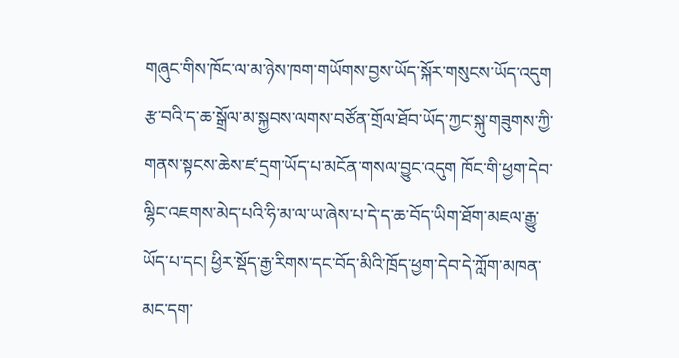གཞུང་གིས་ཁོང་ལ་མ་ཉེས་ཁག་གཡོགས་བྱས་ཡོད་སྐོར་གསུངས་ཡོད་འདུག རྩ་བའི་ད་ཆ་སྒྲོལ་མ་སྐྱབས་ལགས་བཙོན་གྲོལ་ཐོབ་ཡོད་ཀྱང་སྐུ་གཟུགས་ཀྱི་གནས་སྟངས་ཆེས་ཛ་དྲག་ཡོད་པ་མངོན་གསལ་བྱུང་འདུག ཁོང་གི་ཕྱག་དེབ་ལྷིང་འཇགས་མེད་པའི་ཧི་མ་ལ་ཡ་ཞེས་པ་དེ་ད་ཆ་བོད་ཡིག་ཐོག་མཇལ་རྒྱུ་ཡོད་པ་དང། ཕྱིར་སྡོད་རྒྱ་རིགས་དང་བོད་མིའི་ཁྲོད་ཕྱག་དེབ་དེ་ཀློག་མཁན་མང་དག་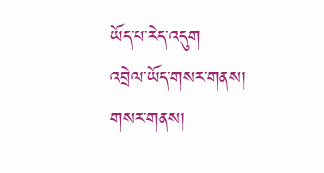ཡོད་པ་རེད་འདུག
འབྲེལ་ཡོད་གསར་གནས།
གསར་གནས།